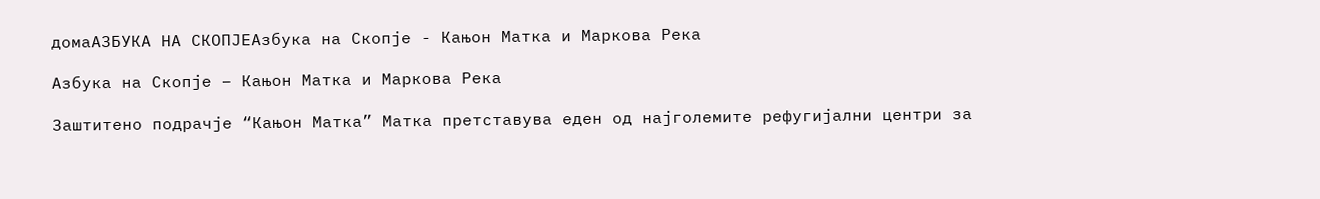домаАЗБУКА НА СКОПЈЕАзбука на Скопје - Кањон Матка и Маркова Река

Азбука на Скопје – Кањон Матка и Маркова Река

Заштитено подрачје “Кањон Матка” Матка претставува еден од најголемите рефугијални центри за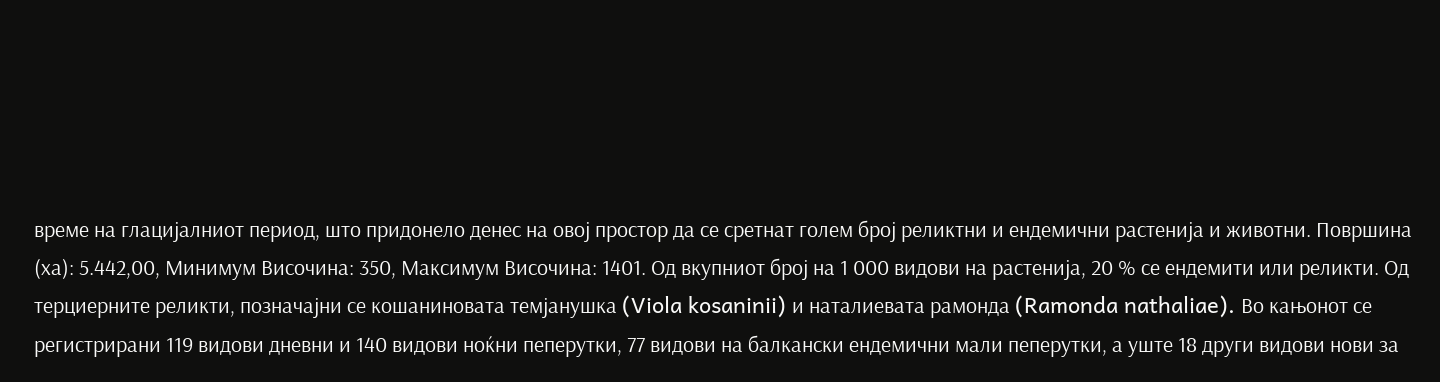време на глацијалниот период, што придонело денес на овој простор да се сретнат голем број реликтни и ендемични растенија и животни. Површина (ха): 5.442,00, Минимум Височина: 350, Максимум Височина: 1401. Од вкупниот број на 1 000 видови на растенија, 20 % се ендемити или реликти. Од терциерните реликти, позначајни се кошаниновата темјанушка (Viola kosaninii) и наталиевата рамонда (Ramonda nathaliae). Во кањонот се регистрирани 119 видови дневни и 140 видови ноќни пеперутки, 77 видови на балкански ендемични мали пеперутки, а уште 18 други видови нови за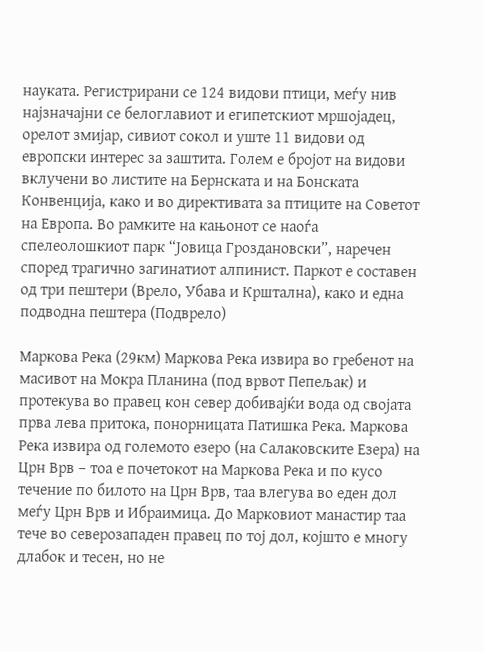науката. Регистрирани се 124 видови птици, меѓу нив најзначајни се белоглавиот и египетскиот мршојадец, орелот змијар, сивиот сокол и уште 11 видови од европски интерес за заштита. Голем е бројот на видови вклучени во листите на Бернската и на Бонската Конвенција, како и во директивата за птиците на Советот на Европа. Во рамките на кањонот се наоѓа спелеолошкиот парк “Јовица Гроздановски”, наречен според трагично загинатиот алпинист. Паркот е составен од три пештери (Врело, Убава и Крштална), како и една подводна пештера (Подврело)

Маркова Река (29км) Маркова Река извира во гребенот на масивот на Мокра Планина (под врвот Пепељак) и протекува во правец кон север добивајќи вода од својата прва лева притока, понорницата Патишка Река. Маркова Река извира од големото езеро (на Салаковските Езера) на Црн Врв – тоа е почетокот на Маркова Река и по кусо течение по билото на Црн Врв, таа влегува во еден дол меѓу Црн Врв и Ибраимица. До Марковиот манастир таа тече во северозападен правец по тој дол, којшто е многу длабок и тесен, но не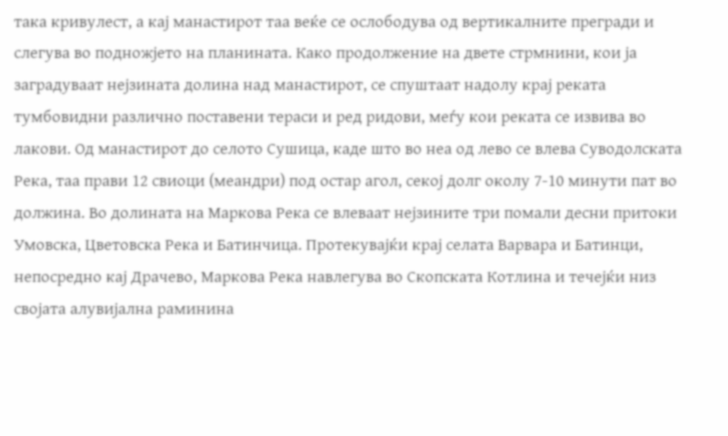така кривулест, а кај манастирот таа веќе се ослободува од вертикалните прегради и слегува во подножјето на планината. Како продолжение на двете стрмнини, кои ја заградуваат нејзината долина над манастирот, се спуштаат надолу крај реката тумбовидни различно поставени тераси и ред ридови, меѓу кои реката се извива во лакови. Од манастирот до селото Сушица, каде што во неа од лево се влева Суводолската Река, таа прави 12 свиоци (меандри) под остар агол, секој долг околу 7-10 минути пат во должина. Во долината на Маркова Река се влеваат нејзините три помали десни притоки Умовска, Цветовска Река и Батинчица. Протекувајќи крај селата Варвара и Батинци, непосредно кај Драчево, Маркова Река навлегува во Скопската Котлина и течејќи низ својата алувијална раминина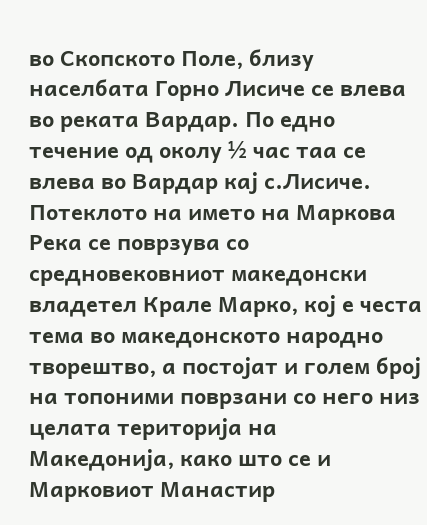во Скопското Поле, близу населбата Горно Лисиче се влева во реката Вардар. По едно течение од околу ½ час таа се влева во Вардар кај с.Лисиче. Потеклото на името на Маркова Река се поврзува со средновековниот македонски владетел Крале Марко, кој е честа тема во македонското народно творештво, а постојат и голем број на топоними поврзани со него низ целата територија на Македонија, како што се и Марковиот Манастир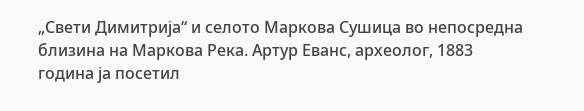„Свети Димитрија“ и селото Маркова Сушица во непосредна близина на Маркова Река. Артур Еванс, археолог, 1883 година ја посетил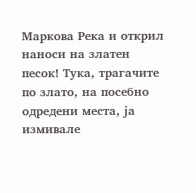Маркова Река и открил наноси на златен песок! Тука, трагачите по злато, на посебно одредени места, ја измивале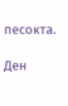песокта.

Ден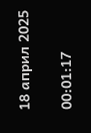18 април 2025

00:01:17